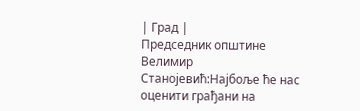| Град |
Председник општине Велимир Станојевић:Најбоље ће нас оценити грађани на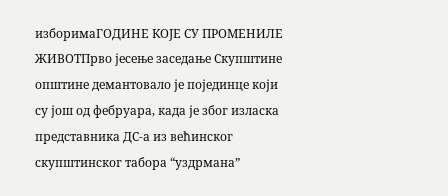изборимаГОДИНЕ КОЈЕ СУ ПРОМЕНИЛЕ ЖИВОТПрво јесење заседање Скупштине општине демантовало је појединце који су још од фебруара, када је због изласка представника ДС-а из већинског скупштинског табора “уздрмана”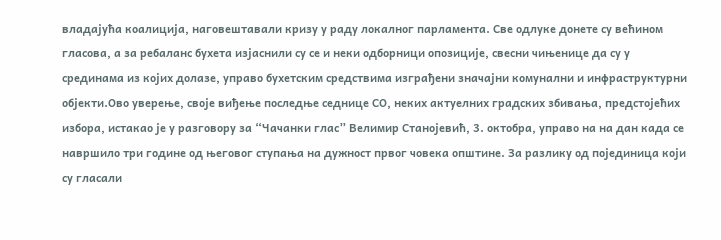владајућа коалиција, наговештавали кризу у раду локалног парламента. Све одлуке донете су већином гласова, а за ребаланс буxета изјаснили су се и неки одборници опозиције, свесни чињенице да су у срединама из којих долазе, управо буxетским средствима изграђени значајни комунални и инфраструктурни објекти.Ово уверење, своје виђење последње седнице СО, неких актуелних градских збивања, предстојећих избора, истакао је у разговору за “Чачанки глас” Велимир Станојевић, 3. октобра, управо на на дан када се навршило три године од његовог ступања на дужност првог човека општине. За разлику од појединица који су гласали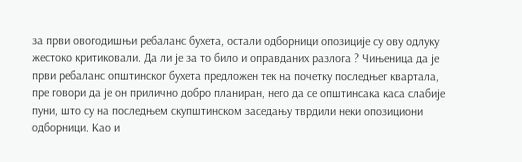за први овогодишњи ребаланс буxета, остали одборници опозиције су ову одлуку жестоко критиковали. Да ли је за то било и оправданих разлога ? Чињеница да је први ребаланс општинског буxета предложен тек на почетку последњег квартала, пре говори да је он прилично добро планиран, него да се општинсака каса слабије пуни, што су на последњем скупштинском заседању тврдили неки опозициони одборници. Као и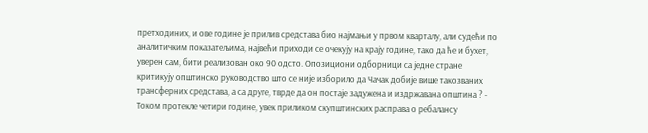претходиних, и ове године је прилив средстава био најмањи у првом кварталу, али судећи по аналитичким показатељима, највећи приходи се очекују на крају године, тако да ће и буxет, уверен сам, бити реализован око 90 одсто. Опозициони одборници са једне стране критикују општинско руководство што се није изборило да Чачак добије више такозваних трансферних средстава, а са друге, тврде да он постаје задужена и издржавана општина ? - Током протекле четири године, увек приликом скупштинских расправа о ребалансу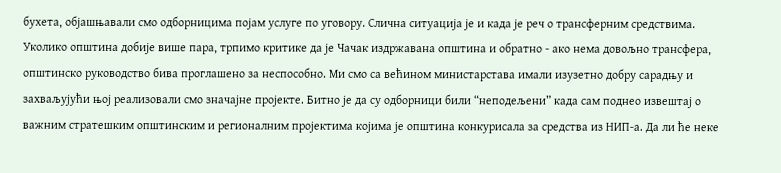буxета, објашњавали смо одборницима појам услуге по уговору. Слична ситуација је и када је реч о трансферним средствима. Уколико општина добије више пара, трпимо критике да је Чачак издржавана општина и обратно - ако нема довољно трансфера, општинско руководство бива проглашено за неспособно. Ми смо са већином министарстава имали изузетно добру сарадњу и захваљујући њој реализовали смо значајне пројекте. Битно је да су одборници били “неподељени” када сам поднео извештај о важним стратешким општинским и регионалним пројектима којима је општина конкурисала за средства из НИП-а. Да ли ће неке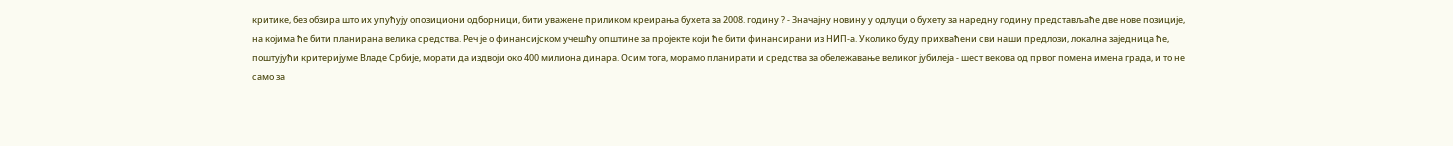критике, без обзира што их упућују опозициони одборници, бити уважене приликом креирања буxета за 2008. годину ? - Значајну новину у одлуци о буxету за наредну годину представљаће две нове позиције, на којима ће бити планирана велика средства. Реч је о финансијском учешћу општине за пројекте који ће бити финансирани из НИП-а. Уколико буду прихваћени сви наши предлози, локална заједница ће, поштујући критеријуме Владе Србије, морати да издвоји око 400 милиона динара. Осим тога, морамо планирати и средства за обележавање великог јубилеја - шест векова од првог помена имена града, и то не само за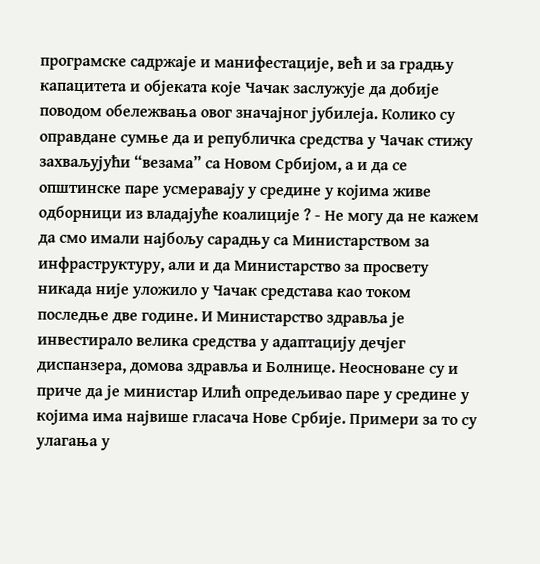програмске садржаје и манифестације, већ и за градњу капацитета и објеката које Чачак заслужује да добије поводом обележвања овог значајног јубилеја. Колико су оправдане сумње да и републичка средства у Чачак стижу захваљујући “везама” са Новом Србијом, а и да се општинске паре усмеравају у средине у којима живе одборници из владајуће коалиције ? - Не могу да не кажем да смо имали најбољу сарадњу са Министарством за инфраструктуру, али и да Министарство за просвету никада није уложило у Чачак средстава као током последње две године. И Министарство здравља је инвестирало велика средства у адаптацију дечјег диспанзера, домова здравља и Болнице. Неосноване су и приче да је министар Илић опредељивао паре у средине у којима има највише гласача Нове Србије. Примери за то су улагања у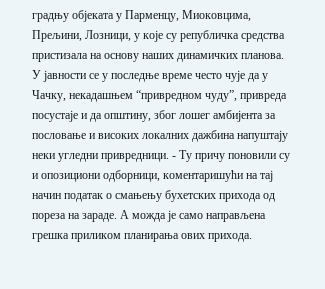градњу објеката у Парменцу, Миоковцима, Прељини, Лозници, у које су републичка средства пристизала на основу наших динамичких планова. У јавности се у последње време често чује да у Чачку, некадашњем “привредном чуду”, привреда посустаје и да општину, због лошег амбијента за пословање и високих локалних дажбина напуштају неки угледни привредници. - Ту причу поновили су и опозициони одборници, коментаришући на тај начин податак о смањењу буxетских прихода од пореза на зараде. А можда је само направљена грешка приликом планирања ових прихода.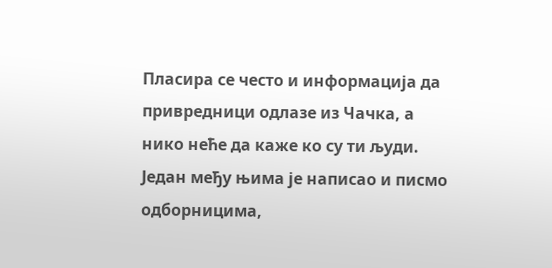Пласира се често и информација да привредници одлазе из Чачка, а нико неће да каже ко су ти људи. Један међу њима је написао и писмо одборницима,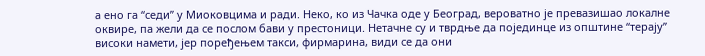а ено га “седи” у Миоковцима и ради. Неко, ко из Чачка оде у Београд, вероватно је превазишао локалне оквире, па жели да се послом бави у престоници. Нетачне су и тврдње да појединце из општине “терају” високи намети, јер поређењем такси, фирмарина, види се да они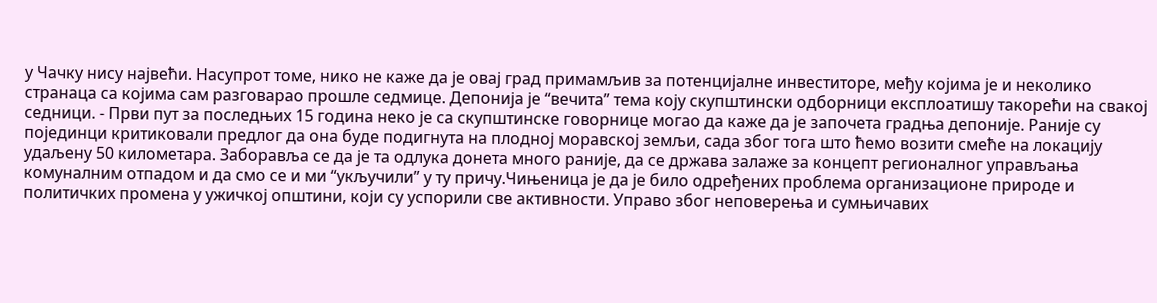у Чачку нису највећи. Насупрот томе, нико не каже да је овај град примамљив за потенцијалне инвеститоре, међу којима је и неколико странаца са којима сам разговарао прошле седмице. Депонија је “вечита” тема коју скупштински одборници експлоатишу такорећи на свакој седници. - Први пут за последњих 15 година неко је са скупштинске говорнице могао да каже да је започета градња депоније. Раније су појединци критиковали предлог да она буде подигнута на плодној моравској земљи, сада због тога што ћемо возити смеће на локацију удаљену 50 километара. Заборавља се да је та одлука донета много раније, да се држава залаже за концепт регионалног управљања комуналним отпадом и да смо се и ми “укључили” у ту причу.Чињеница је да је било одређених проблема организационе природе и политичких промена у ужичкој општини, који су успорили све активности. Управо због неповерења и сумњичавих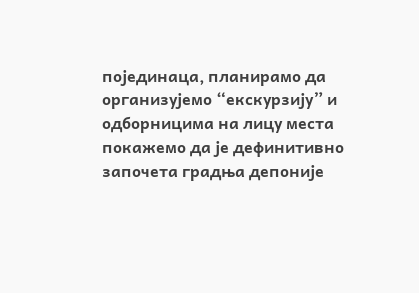појединаца, планирамо да организујемо “екскурзију” и одборницима на лицу места покажемо да је дефинитивно започета градња депоније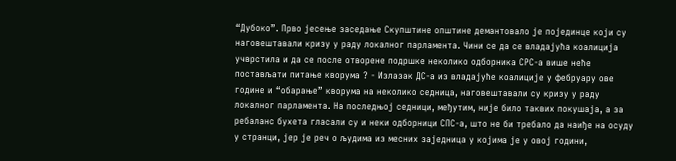“Дубоко”. Прво јесење заседање Скупштине општине демантовало је појединце који су наговештавали кризу у раду локалног парламента. Чини се да се владајућа коалиција учврстила и да се после отворене подршке неколико одборника СРС-а више неће постављати питање кворума ? - Излазак ДС-а из владајуће коалиције у фебруару ове године и “обарање” кворума на неколико седница, наговештавали су кризу у раду локалног парламента. На последњој седници, међутим, није било таквих покушаја, а за ребаланс буxета гласали су и неки одборници СПС-а, што не би требало да наиђе на осуду у странци, јер је реч о људима из месних заједница у којима је у овој години,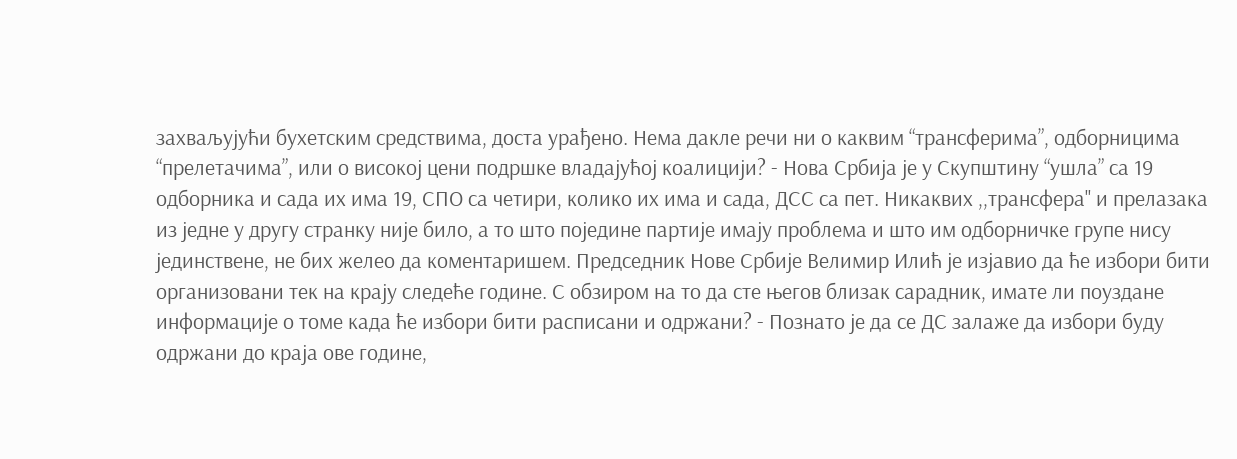захваљујући буxетским средствима, доста урађено. Нема дакле речи ни о каквим “трансферима”, одборницима “прелетачима”, или о високој цени подршке владајућој коалицији? - Нова Србија је у Скупштину “ушла” са 19 одборника и сада их има 19, СПО са четири, колико их има и сада, ДСС са пет. Никаквих ,,трансфера'' и прелазака из једне у другу странку није било, а то што поједине партије имају проблема и што им одборничке групе нису јединствене, не бих желео да коментаришем. Председник Нове Србије Велимир Илић је изјавио да ће избори бити организовани тек на крају следеће године. С обзиром на то да сте његов близак сарадник, имате ли поуздане информације о томе када ће избори бити расписани и одржани? - Познато је да се ДС залаже да избори буду одржани до краја ове године,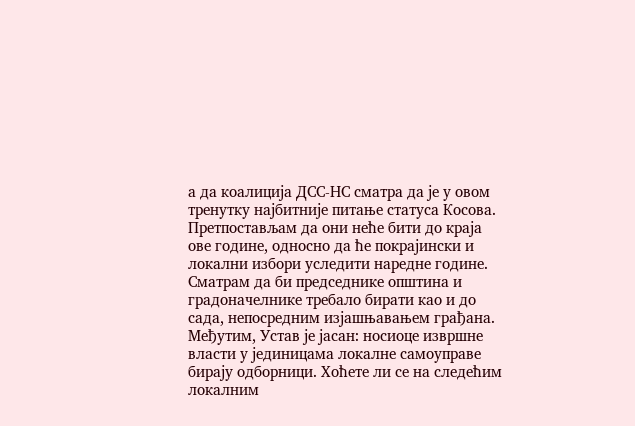а да коалиција ДСС-НС сматра да је у овом тренутку најбитније питање статуса Косова. Претпостављам да они неће бити до краја ове године, односно да ће покрајински и локални избори уследити наредне године. Сматрам да би председнике општина и градоначелнике требало бирати као и до сада, непосредним изјашњавањем грађана. Међутим, Устав је јасан: носиоце извршне власти у јединицама локалне самоуправе бирају одборници. Хоћете ли се на следећим локалним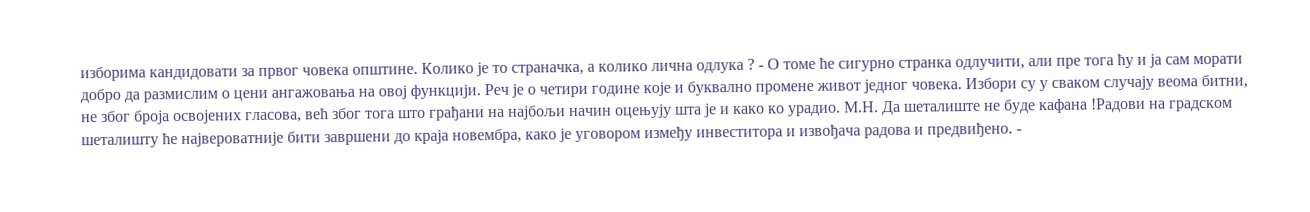изборима кандидовати за првог човека општине. Колико је то страначка, а колико лична одлука ? - О томе ће сигурно странка одлучити, али пре тога ћу и ја сам морати добро да размислим о цени ангажовања на овој функцији. Реч је о четири године које и буквално промене живот једног човека. Избори су у сваком случају веома битни, не због броја освојених гласова, већ због тога што грађани на најбољи начин оцењују шта је и како ко урадио. М.Н. Да шеталиште не буде кафана !Радови на градском шеталишту ће највероватније бити завршени до краја новембра, како је уговором између инвеститора и извођача радова и предвиђено. -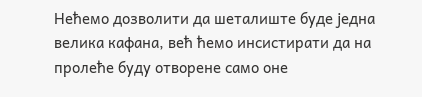Нећемо дозволити да шеталиште буде једна велика кафана, већ ћемо инсистирати да на пролеће буду отворене само оне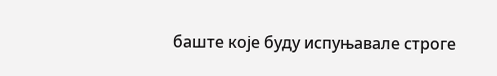баште које буду испуњавале строге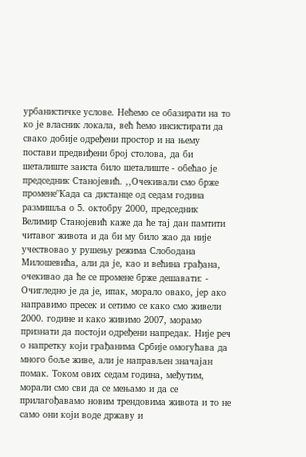урбанистичке услове. Нећемо се обазирати на то ко је власник локала, већ ћемо инсистирати да свако добије одређени простор и на њему постави предвиђени број столова, да би шеталиште заиста било шеталиште - обећао је председник Станојевић. ,,Очекивали смо брже промене"Када са дистанце од седам година размишља о 5. октобру 2000, председник Велимир Станојевић каже да ће тај дан памтити читавог живота и да би му било жао да није учествовао у рушењу режима Слободана Милошевића, али да је, као и већина грађана, очекивао да ће се промене брже дешавати: - Очигледно је да је, ипак, морало овако, јер ако направимо пресек и сетимо се како смо живели 2000. године и како живимо 2007, морамо признати да постоји одређени напредак. Није реч о напретку који грађанима Србије омогућава да много боље живе, али је направљен значајан помак. Током ових седам година, међутим, морали смо сви да се мењамо и да се прилагођавамо новим трендовима живота и то не само они који воде државу и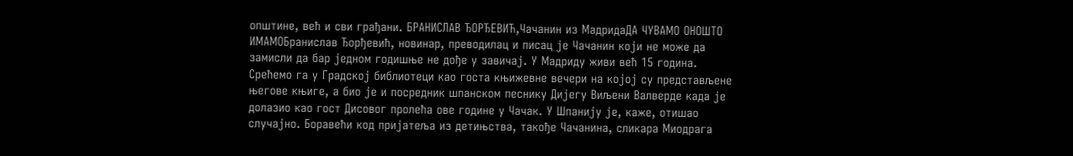општине, већ и сви грађани. БРАНИСЛАВ ЂОРЂЕВИЋ,Чачанин из МадридаДА ЧУВАМО ОНОШТО ИМАМОБранислав Ђорђевић, новинар, преводилац и писац је Чачанин који не може да замисли да бар једном годишње не дође у завичај. У Мадриду живи већ 15 година. Срећемо га у Градској библиотеци као госта књижевне вечери на којој су представљене његове књиге, а био је и посредник шпанском песнику Дијегу Виљени Валверде када је долазио као гост Дисовог пролећа ове године у Чачак. У Шпанију је, каже, отишао случајно. Боравећи код пријатеља из детињства, такође Чачанина, сликара Миодрага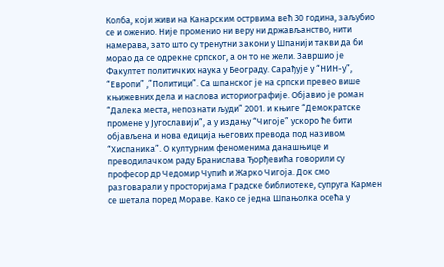Колба, који живи на Канарским острвима већ 30 година, заљубио се и оженио. Није променио ни веру ни држављанство, нити намерава, зато што су тренутни закони у Шпанији такви да би морао да се одрекне српског, а он то не жели. Завршио је Факултет политичких наука у Београду. Сарађује у “НИН-у”, “Европи” ,”Политици”. Са шпанског је на српски превео више књижевних дела и наслова историографије. Објавио је роман “Далека места, непознати људи” 2001. и књиге “Демократске промене у Југославији”, а у издању “Чигоје” ускоро ће бити објављена и нова едиција његових превода под називом “Хиспаника”. О културним феноменима данашњице и преводилачком раду Бранислава Ђорђевића говорили су професор др Чедомир Чупић и Жарко Чигоја. Док смо разговарали у просторијама Градске библиотеке, супруга Кармен се шетала поред Мораве. Како се једна Шпањолка осећа у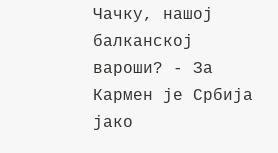Чачку, нашој балканској вароши? - За Кармен је Србија јако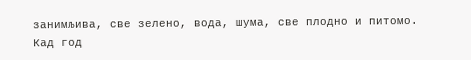занимљива, све зелено, вода, шума, све плодно и питомо. Кад год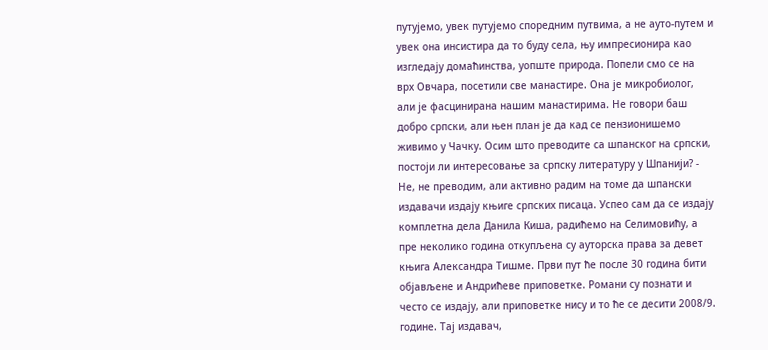путујемо, увек путујемо споредним путвима, а не ауто-путем и увек она инсистира да то буду села, њу импресионира као изгледају домаћинства, уопште природа. Попели смо се на врх Овчара, посетили све манастире. Она је микробиолог, али је фасцинирана нашим манастирима. Не говори баш добро српски, али њен план је да кад се пензионишемо живимо у Чачку. Осим што преводите са шпанског на српски, постоји ли интересовање за српску литературу у Шпанији? - Не, не преводим, али активно радим на томе да шпански издавачи издају књиге српских писаца. Успео сам да се издају комплетна дела Данила Киша, радићемо на Селимовићу, а пре неколико година откупљена су ауторска права за девет књига Александра Тишме. Први пут ће после 30 година бити објављене и Андрићеве приповетке. Романи су познати и често се издају, али приповетке нису и то ће се десити 2008/9. године. Тај издавач,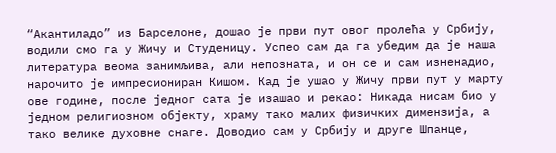“Акантиладо” из Барселоне, дошао је први пут овог пролећа у Србију, водили смо га у Жичу и Студеницу. Успео сам да га убедим да је наша литература веома занимљива, али непозната, и он се и сам изненадио, нарочито је импресиониран Кишом. Кад је ушао у Жичу први пут у марту ове године, после једног сата је изашао и рекао: Никада нисам био у једном религиозном објекту, храму тако малих физичких димензија, а тако велике духовне снаге. Доводио сам у Србију и друге Шпанце,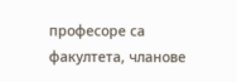професоре са факултета, чланове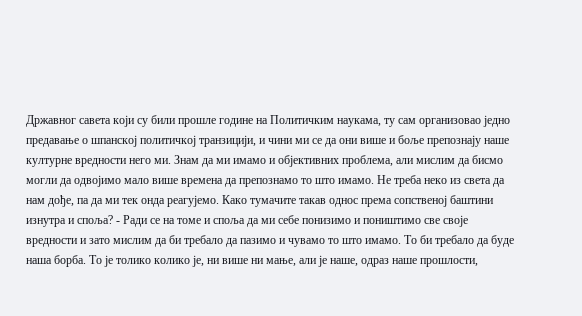Државног савета који су били прошле године на Политичким наукама, ту сам организовао једно предавање о шпанској политичкој транзицији, и чини ми се да они више и боље препознају наше културне вредности него ми. Знам да ми имамо и објективних проблема, али мислим да бисмо могли да одвојимо мало више времена да препознамо то што имамо. Не треба неко из света да нам дође, па да ми тек онда реагујемо. Како тумачите такав однос према сопственој баштини изнутра и споља? - Ради се на томе и споља да ми себе понизимо и поништимо све своје вредности и зато мислим да би требало да пазимо и чувамо то што имамо. То би требало да буде наша борба. То је толико колико је, ни више ни мање, али је наше, одраз наше прошлости,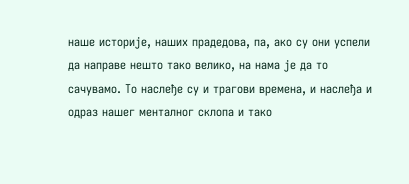наше историје, наших прадедова, па, ако су они успели да направе нешто тако велико, на нама је да то сачувамо. То наслеђе су и трагови времена, и наслеђа и одраз нашег менталног склопа и тако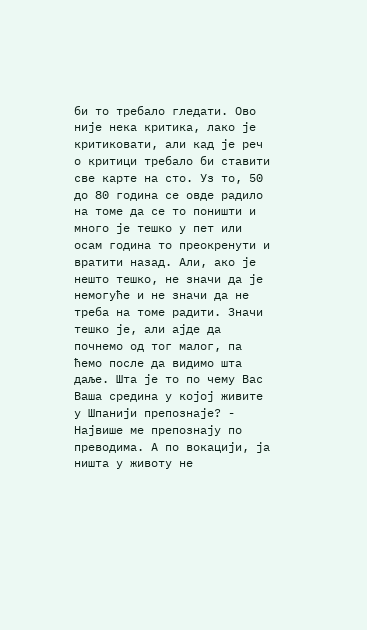би то требало гледати. Ово није нека критика, лако је критиковати, али кад је реч о критици требало би ставити све карте на сто. Уз то, 50 до 80 година се овде радило на томе да се то поништи и много је тешко у пет или осам година то преокренути и вратити назад. Али, ако је нешто тешко, не значи да је немогуће и не значи да не треба на томе радити. Значи тешко је, али ајде да почнемо од тог малог, па ћемо после да видимо шта даље. Шта је то по чему Вас Ваша средина у којој живите у Шпанији препознаје? - Највише ме препознају по преводима. А по вокацији, ја ништа у животу не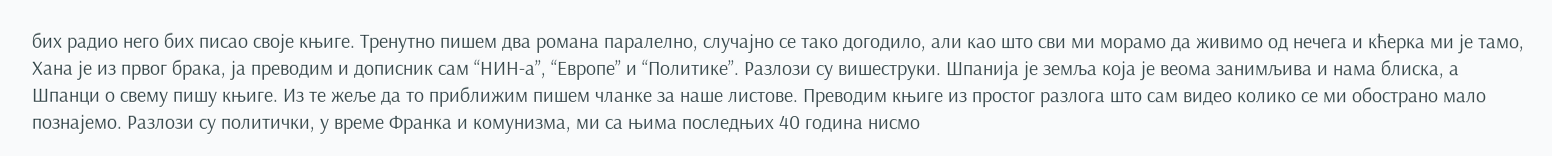бих радио него бих писао своје књиге. Тренутно пишем два романа паралелно, случајно се тако догодило, али као што сви ми морамо да живимо од нечега и кћерка ми је тамо, Хана је из првог брака, ја преводим и дописник сам “НИН-а”, “Европе” и “Политике”. Разлози су вишеструки. Шпанија је земља која је веома занимљива и нама блиска, а Шпанци о свему пишу књиге. Из те жеље да то приближим пишем чланке за наше листове. Преводим књиге из простог разлога што сам видео колико се ми обострано мало познајемо. Разлози су политички, у време Франка и комунизма, ми са њима последњих 40 година нисмо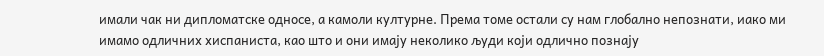имали чак ни дипломатске односе, а камоли културне. Према томе остали су нам глобално непознати, иако ми имамо одличних хиспаниста, као што и они имају неколико људи који одлично познају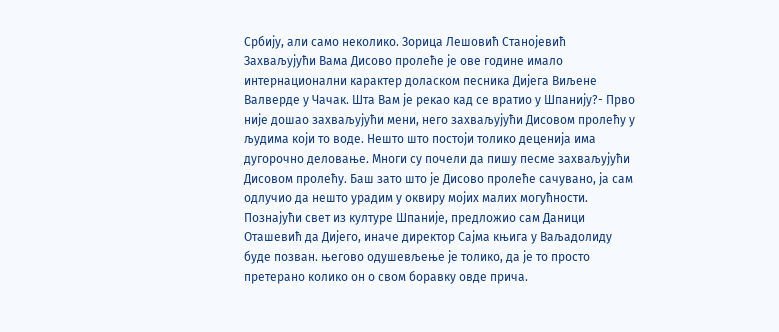Србију, али само неколико. Зорица Лешовић Станојевић Захваљујући Вама Дисово пролеће је ове године имало интернационални карактер доласком песника Дијега Виљене Валверде у Чачак. Шта Вам је рекао кад се вратио у Шпанију?- Прво није дошао захваљујући мени, него захваљујући Дисовом пролећу у људима који то воде. Нешто што постоји толико деценија има дугорочно деловање. Многи су почели да пишу песме захваљујући Дисовом пролећу. Баш зато што је Дисово пролеће сачувано, ја сам одлучио да нешто урадим у оквиру мојих малих могућности. Познајући свет из културе Шпаније, предложио сам Даници Оташевић да Дијего, иначе директор Сајма књига у Ваљадолиду буде позван. његово одушевљење је толико, да је то просто претерано колико он о свом боравку овде прича.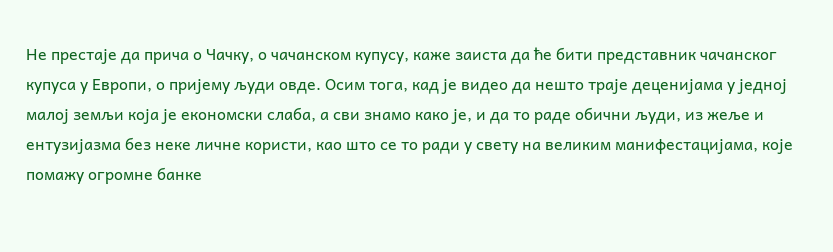Не престаје да прича о Чачку, о чачанском купусу, каже заиста да ће бити представник чачанског купуса у Европи, о пријему људи овде. Осим тога, кад је видео да нешто траје деценијама у једној малој земљи која је економски слаба, а сви знамо како је, и да то раде обични људи, из жеље и ентузијазма без неке личне користи, као што се то ради у свету на великим манифестацијама, које помажу огромне банке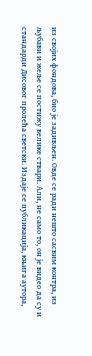из својих фондова, био је задивљен. Овде се ради нешто сасвим контра, из љубави и жеље се постижу велике ствари. Али, не само то, он је видео да су и стандарди Дисовог пролећа светски. Издаје се публикација, књига аутора,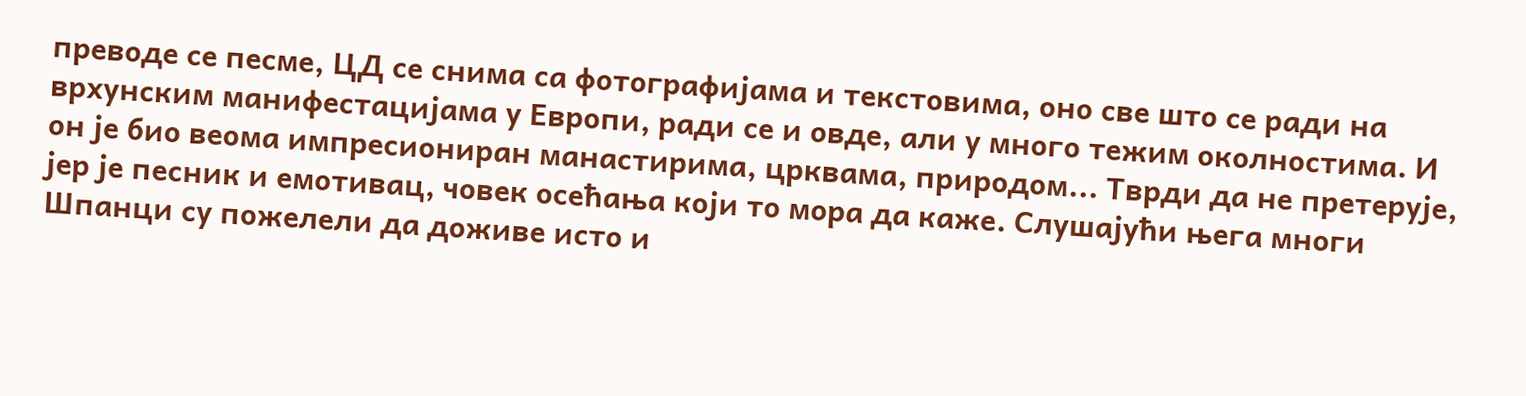преводе се песме, ЦД се снима са фотографијама и текстовима, оно све што се ради на врхунским манифестацијама у Европи, ради се и овде, али у много тежим околностима. И он је био веома импресиониран манастирима, црквама, природом... Тврди да не претерује, јер је песник и емотивац, човек осећања који то мора да каже. Слушајући њега многи Шпанци су пожелели да доживе исто и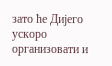зато ће Дијего ускоро организовати и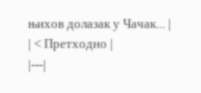њихов долазак у Чачак... |
| < Претходно |
|---|